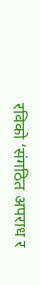रविको ‘संगठित अपराध र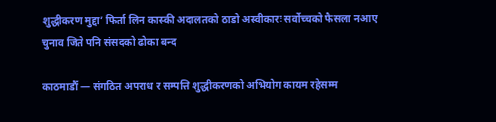शुद्धीकरण मुद्दा’ फिर्ता लिन कास्की अदालतको ठाडो अस्वीकारः सर्वोच्चको फैसला नआए चुनाव जिते पनि संसदको ढोका बन्द

काठमाडौँ — संगठित अपराध र सम्पत्ति शुद्धीकरणको अभियोग कायम रहेसम्म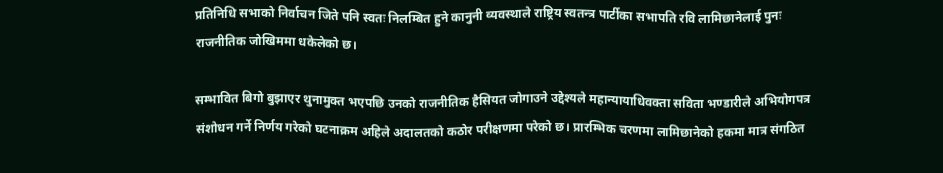प्रतिनिधि सभाको निर्वाचन जिते पनि स्वतः निलम्बित हुने कानुनी व्यवस्थाले राष्ट्रिय स्वतन्त्र पार्टीका सभापति रवि लामिछानेलाई पुनः राजनीतिक जोखिममा धकेलेको छ।

सम्भावित बिगो बुझाएर थुनामुक्त भएपछि उनको राजनीतिक हैसियत जोगाउने उद्देश्यले महान्यायाधिवक्ता सविता भण्डारीले अभियोगपत्र संशोधन गर्ने निर्णय गरेको घटनाक्रम अहिले अदालतको कठोर परीक्षणमा परेको छ। प्रारम्भिक चरणमा लामिछानेको हकमा मात्र संगठित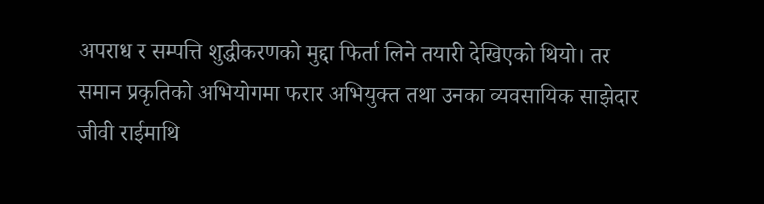अपराध र सम्पत्ति शुद्धीकरणको मुद्दा फिर्ता लिने तयारी देखिएको थियो। तर समान प्रकृतिको अभियोगमा फरार अभियुक्त तथा उनका व्यवसायिक साझेदार जीवी राईमाथि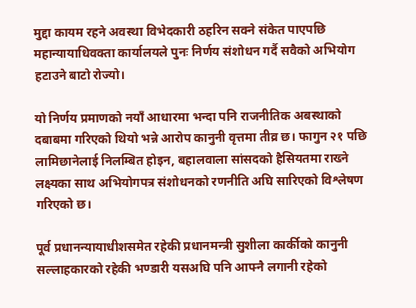मुद्दा कायम रहने अवस्था विभेदकारी ठहरिन सक्ने संकेत पाएपछि महान्यायाधिवक्ता कार्यालयले पुनः निर्णय संशोधन गर्दै सवैको अभियोग हटाउने बाटो रोज्यो।

यो निर्णय प्रमाणको नयाँ आधारमा भन्दा पनि राजनीतिक अबस्थाको दबाबमा गरिएको थियो भन्ने आरोप कानुनी वृत्तमा तीव्र छ। फागुन २१ पछि लामिछानेलाई निलम्बित होइन, बहालवाला सांसदको हैसियतमा राख्ने लक्ष्यका साथ अभियोगपत्र संशोधनको रणनीति अघि सारिएको विश्लेषण गरिएको छ।

पूर्व प्रधानन्यायाधीशसमेत रहेकी प्रधानमन्त्री सुशीला कार्कीको कानुनी सल्लाहकारको रहेकी भण्डारी यसअघि पनि आफ्नै लगानी रहेको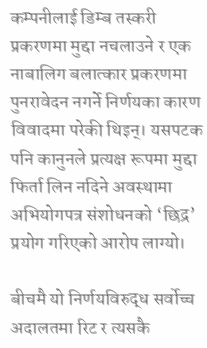कम्पनीलाई डिम्ब तस्करी प्रकरणमा मुद्दा नचलाउने र एक नाबालिग बलात्कार प्रकरणमा पुनरावेदन नगर्ने निर्णयका कारण विवादमा परेकी थिइन्। यसपटक पनि कानुनले प्रत्यक्ष रूपमा मुद्दा फिर्ता लिन नदिने अवस्थामा अभियोगपत्र संशोधनको ‘छिद्र’ प्रयोग गरिएको आरोप लाग्यो।

बीचमै यो निर्णयविरुद्ध सर्वोच्च अदालतमा रिट र त्यसकै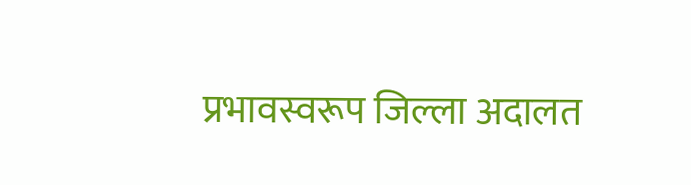प्रभावस्वरूप जिल्ला अदालत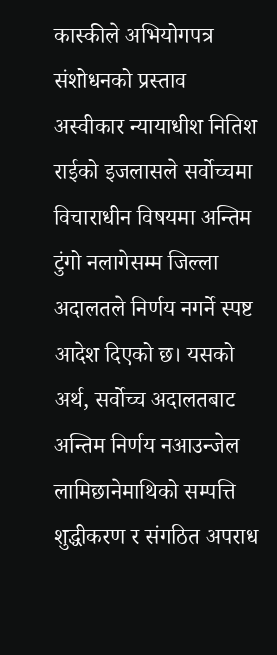कास्कीले अभियोगपत्र संशोधनको प्रस्ताव अस्वीकार न्यायाधीश नितिश राईको इजलासले सर्वोच्चमा विचाराधीन विषयमा अन्तिम टुंगो नलागेसम्म जिल्ला अदालतले निर्णय नगर्ने स्पष्ट आदेश दिएको छ। यसको अर्थ, सर्वोच्च अदालतबाट अन्तिम निर्णय नआउन्जेल लामिछानेमाथिको सम्पत्ति शुद्धीकरण र संगठित अपराध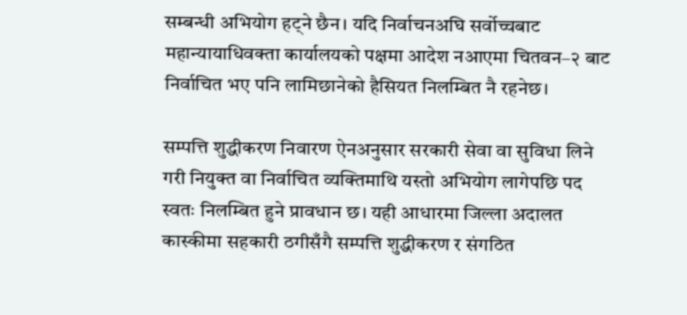सम्बन्धी अभियोग हट्ने छैन। यदि निर्वाचनअघि सर्वोच्चबाट महान्यायाधिवक्ता कार्यालयको पक्षमा आदेश नआएमा चितवन–२ बाट निर्वाचित भए पनि लामिछानेको हैसियत निलम्बित नै रहनेछ।

सम्पत्ति शुद्धीकरण निवारण ऐनअनुसार सरकारी सेवा वा सुविधा लिने गरी नियुक्त वा निर्वाचित व्यक्तिमाथि यस्तो अभियोग लागेपछि पद स्वतः निलम्बित हुने प्रावधान छ। यही आधारमा जिल्ला अदालत कास्कीमा सहकारी ठगीसँगै सम्पत्ति शुद्धीकरण र संगठित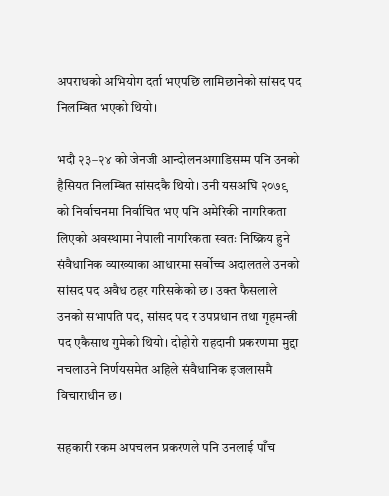अपराधको अभियोग दर्ता भएपछि लामिछानेको सांसद पद निलम्बित भएको थियो।

भदौ २३–२४ को जेनजी आन्दोलनअगाडिसम्म पनि उनको हैसियत निलम्बित सांसदकै थियो। उनी यसअघि २०७९ को निर्वाचनमा निर्वाचित भए पनि अमेरिकी नागरिकता लिएको अवस्थामा नेपाली नागरिकता स्वतः निष्क्रिय हुने संवैधानिक व्याख्याका आधारमा सर्वोच्च अदालतले उनको सांसद पद अवैध ठहर गरिसकेको छ। उक्त फैसलाले उनको सभापति पद, सांसद पद र उपप्रधान तथा गृहमन्त्री पद एकैसाथ गुमेको थियो। दोहोरो राहदानी प्रकरणमा मुद्दा नचलाउने निर्णयसमेत अहिले संवैधानिक इजलासमै विचाराधीन छ।

सहकारी रकम अपचलन प्रकरणले पनि उनलाई पाँच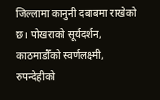जिल्लामा कानुनी दबाबमा राखेको छ। पोखराको सूर्यदर्शन, काठमाडौँको स्वर्णलक्ष्मी, रुपन्देहीको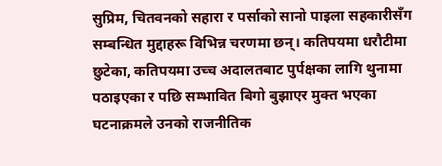सुप्रिम, चितवनको सहारा र पर्साको सानो पाइला सहकारीसँग सम्बन्धित मुद्दाहरू विभिन्न चरणमा छन्। कतिपयमा धरौटीमा छुटेका, कतिपयमा उच्च अदालतबाट पुर्पक्षका लागि थुनामा पठाइएका र पछि सम्भावित बिगो बुझाएर मुक्त भएका घटनाक्रमले उनको राजनीतिक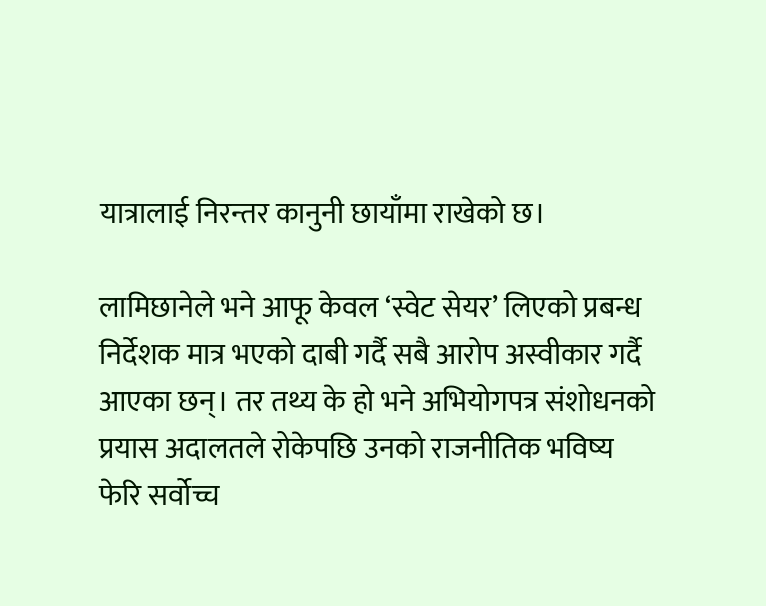यात्रालाई निरन्तर कानुनी छायाँमा राखेको छ।

लामिछानेले भने आफू केवल ‘स्वेट सेयर’ लिएको प्रबन्ध निर्देशक मात्र भएको दाबी गर्दै सबै आरोप अस्वीकार गर्दै आएका छन्। तर तथ्य के हो भने अभियोगपत्र संशोधनको प्रयास अदालतले रोकेपछि उनको राजनीतिक भविष्य फेरि सर्वोच्च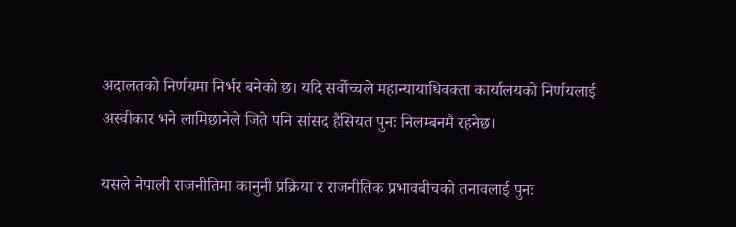अदालतको निर्णयमा निर्भर बनेको छ। यदि सर्वोच्चले महान्यायाधिवक्ता कार्यालयको निर्णयलाई अस्वीकार भने लामिछानेले जिते पनि सांसद हैसियत पुनः निलम्बनमै रहनेछ।

यसले नेपाली राजनीतिमा कानुनी प्रक्रिया र राजनीतिक प्रभावबीचको तनावलाई पुनः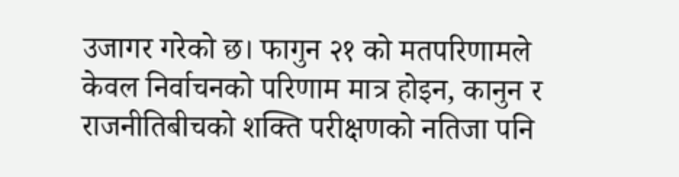उजागर गरेको छ। फागुन २१ को मतपरिणामले केवल निर्वाचनको परिणाम मात्र होइन, कानुन र राजनीतिबीचको शक्ति परीक्षणको नतिजा पनि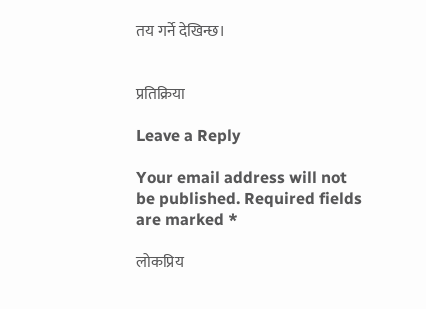तय गर्ने देखिन्छ।


प्रतिक्रिया

Leave a Reply

Your email address will not be published. Required fields are marked *

लोकप्रिय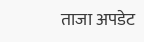ताजा अपडेट